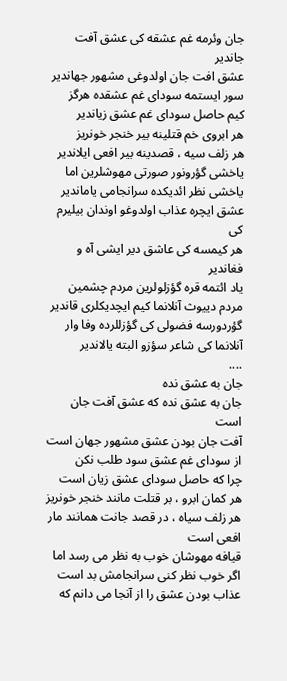جان وئرمه غم عشقه كی عشق آفت جاندیر
عشق افت جان اولدوغی مشهور جهاندیر
سور ایستمه سودای غم عشقده هرگز
كیم حاصل سودای غم عشق زیاندیر
هر ابروی خم قتلینه بیر خنجر خونریز
هر زلف سیه ، قصدینه بیر افعی ایلاندیر
یاخشی گؤرونور صورتی مهوشلرین اما
یاخشی نظر ائدیكده سرانجامی یاماندیر
عشق ایچره عذاب اولدوغو اوندان بیلیرم كی
هر كیمسه كی عاشق دیر ایشی آه و فغاندیر
یاد ائتمه قره گؤزلولرین مردم چشمین
مردم دییوث آنلانما كیم ایچدیكلری قاندیر
گؤردورسه فضولی كی گؤزللرده وفا وار
آنلانما كی شاعر سؤزو البته یالاندیر
....
جان به عشق نده
جان به عشق نده كه عشق آفت جان است
آفت جان بودن عشق مشهور جهان است
از سودای غم عشق سود طلب نكن
چرا كه حاصل سودای عشق زیان است
هر كمان ابرو ، بر قتلت مانند خنجر خونریز
هر زلف سیاه ، در قصد جانت همانند مار افعی است
قیافه مهوشان خوب به نظر می رسد اما
اگر خوب نظر كنی سرانجامش بد است
عذاب بودن عشق را از آنجا می دانم كه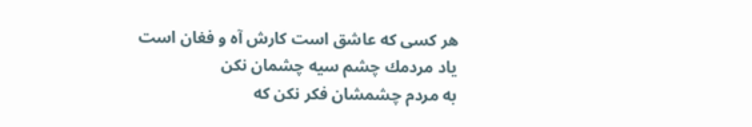هر كسی كه عاشق است كارش آه و فغان است
یاد مردمك چشم سیه چشمان نكن
به مردم چشمشان فكر نكن كه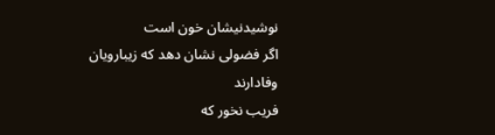نوشیدنیشان خون است
اگر فضولی نشان دهد كه زیبارویان وفادارند
فریب نخور كه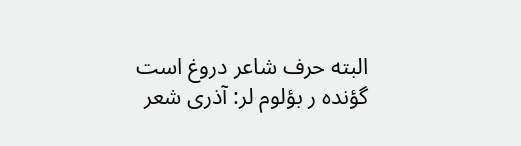البته حرف شاعر دروغ است
گؤنده ر بؤلوم لر: آذری شعر